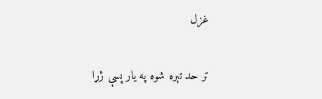غزل

تر حد تېره شوه په يار پسې ژړا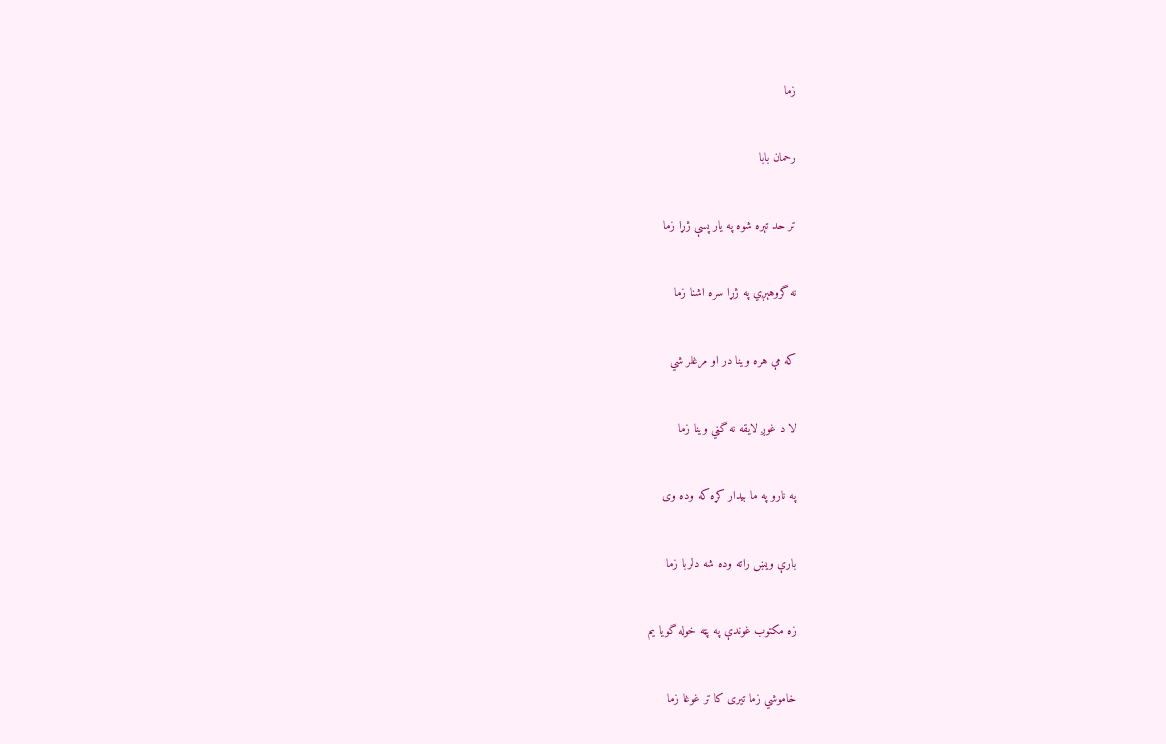زما

رحمان بابا

تر حد تېره شوه په يار پسې ژړا زما

نه گروهېږي په ژړا سره اشنا زما

که مې هره وينا در او مرغلر شي

لا د غوږ لايقه نه گڼي وينا زما

په نارو په ما بيدار کړه که وده وی

بارې ويښ راته وده شه دلربا زما

زه مکتوب غوندې په پټه خوله گويا يم

خاموشي زما تيری کا تر غوغا زما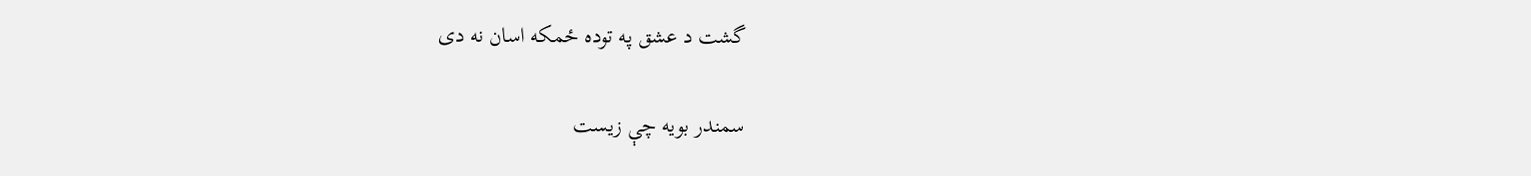گشت د عشق په توده ځمکه اسان نه دی

سمندر بويه چې زيست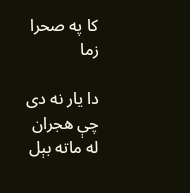کا په صحرا زما

دا يار نه دی چې هجران له ماته بېل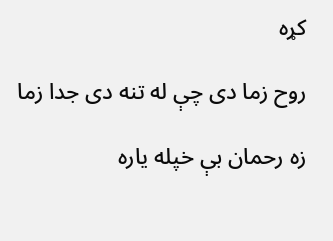کړه

روح زما دی چې له تنه دی جدا زما

زه رحمان بې خپله ياره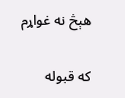هېڅ نه غواړم

که قبوله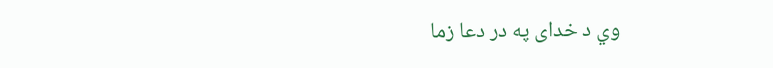وي د خدای په در دعا زما